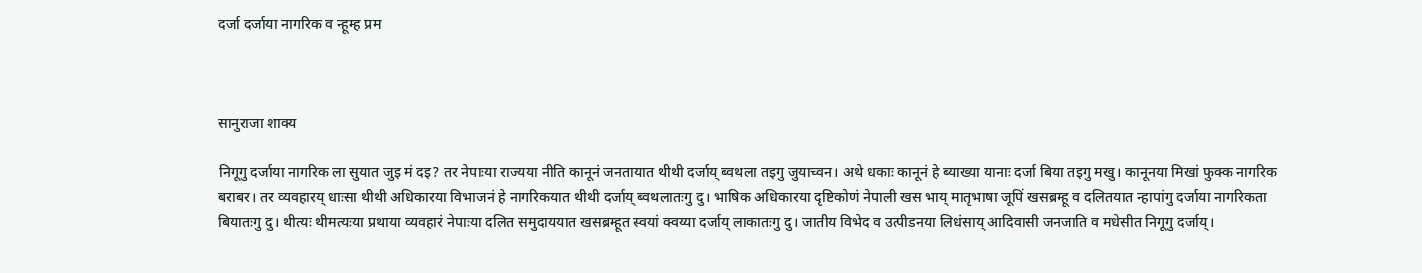दर्जा दर्जाया नागरिक व न्हूम्ह प्रम



सानुराजा शाक्य

निगूगु दर्जाया नागरिक ला सुयात जुइ मं दइ? तर नेपाःया राज्यया नीति कानूनं जनतायात थीथी दर्जाय् ब्वथला तइगु जुयाच्वन। अथे धकाः कानूनं हे ब्याख्या यानाः दर्जा बिया तइगु मखु। कानूनया मिखां फुक्क नागरिक बराबर। तर व्यवहारय् धाःसा थीथी अधिकारया विभाजनं हे नागरिकयात थीथी दर्जाय् ब्वथलातःगु दु। भाषिक अधिकारया दृष्टिकोणं नेपाली खस भाय् मातृभाषा जूपिं खसब्रम्हू व दलितयात न्हापांगु दर्जाया नागरिकता बियातःगु दु। थीत्यः थीमत्यःया प्रथाया व्यवहारं नेपाःया दलित समुदाययात खसब्रम्हूत स्वयां क्वय्या दर्जाय् लाकातःगु दु। जातीय विभेद व उत्पीडनया लिधंसाय् आदिवासी जनजाति व मधेसीत निगूगु दर्जाय्।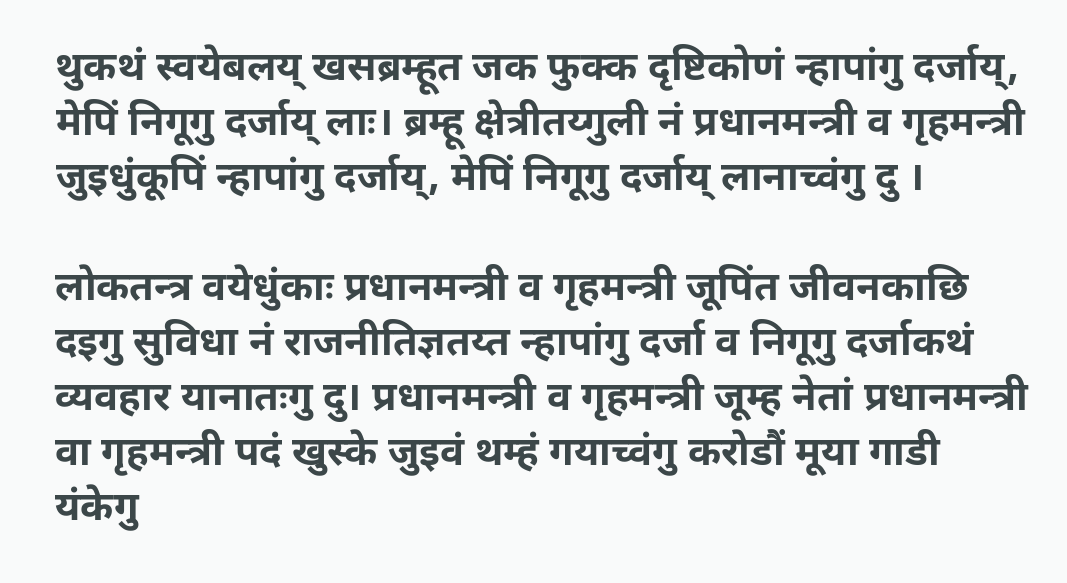थुकथं स्वयेबलय् खसब्रम्हूत जक फुक्क दृष्टिकोणं न्हापांगु दर्जाय्, मेपिं निगूगु दर्जाय् लाः। ब्रम्हू क्षेत्रीतय्गुली नं प्रधानमन्त्री व गृहमन्त्री जुइधुंकूपिं न्हापांगु दर्जाय्, मेपिं निगूगु दर्जाय् लानाच्वंगु दु ।

लोकतन्त्र वयेधुंकाः प्रधानमन्त्री व गृहमन्त्री जूपिंत जीवनकाछि दइगु सुविधा नं राजनीतिज्ञतय्त न्हापांगु दर्जा व निगूगु दर्जाकथं व्यवहार यानातःगु दु। प्रधानमन्त्री व गृहमन्त्री जूम्ह नेतां प्रधानमन्त्री वा गृहमन्त्री पदं खुस्के जुइवं थम्हं गयाच्वंगु करोडौं मूया गाडी यंकेगु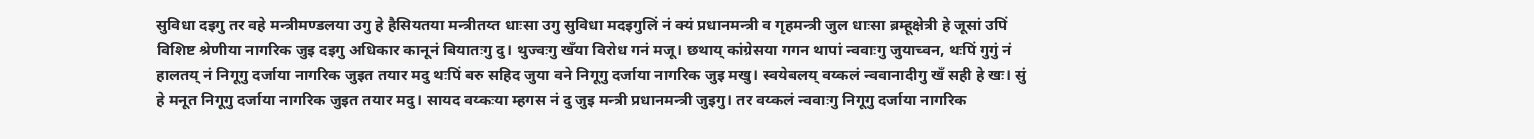सुविधा दइगु तर वहे मन्त्रीमण्डलया उगु हे हैसियतया मन्त्रीतय्त धाःसा उगु सुविधा मदइगुलिं नं क्यं प्रधानमन्त्री व गृहमन्त्री जुल धाःसा ब्रम्हूक्षेत्री हे जूसां उपिं विशिष्ट श्रेणीया नागरिक जुइ दइगु अधिकार कानूनं बियातःगु दु। थुज्वःगु खँया विरोध गनं मजू। छथाय् कांग्रेसया गगन थापां न्ववाःगु जुयाच्वन, थःपिं गुगुं नं हालतय् नं निगूगु दर्जाया नागरिक जुइत तयार मदु थःपिं बरु सहिद जुया वने निगूगु दर्जाया नागरिक जुइ मखु। स्वयेबलय् वय्कलं न्ववानादीगु खँ सही हे खः। सुं हे मनूत निगूगु दर्जाया नागरिक जुइत तयार मदु। सायद वय्कःया म्हगस नं दु जुइ मन्त्री प्रधानमन्त्री जुइगु। तर वय्कलं न्ववाःगु निगूगु दर्जाया नागरिक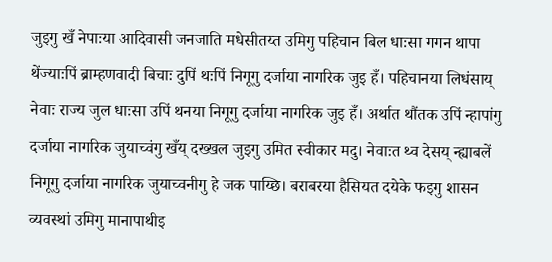जुइगु खँ नेपाःया आदिवासी जनजाति मधेसीतय्त उमिगु पहिचान बिल धाःसा गगन थापा थेंज्याःपिं ब्राम्हणवादी बिचाः दुपिं थःपिं निगूगु दर्जाया नागरिक जुइ हँ। पहिचानया लिधंसाय् नेवाः राज्य जुल धाःसा उपिं थनया निगूगु दर्जाया नागरिक जुइ हँ। अर्थात थौंतक उपिं न्हापांगु दर्जाया नागरिक जुयाच्वंगु खँय् दख्खल जुइगु उमित स्वीकार मदु। नेवाःत थ्व देसय् न्ह्याबलें निगूगु दर्जाया नागरिक जुयाच्वनीगु हे जक पाय्छि। बराबरया हैसियत दयेके फइगु शासन व्यवस्थां उमिगु मानापाथीइ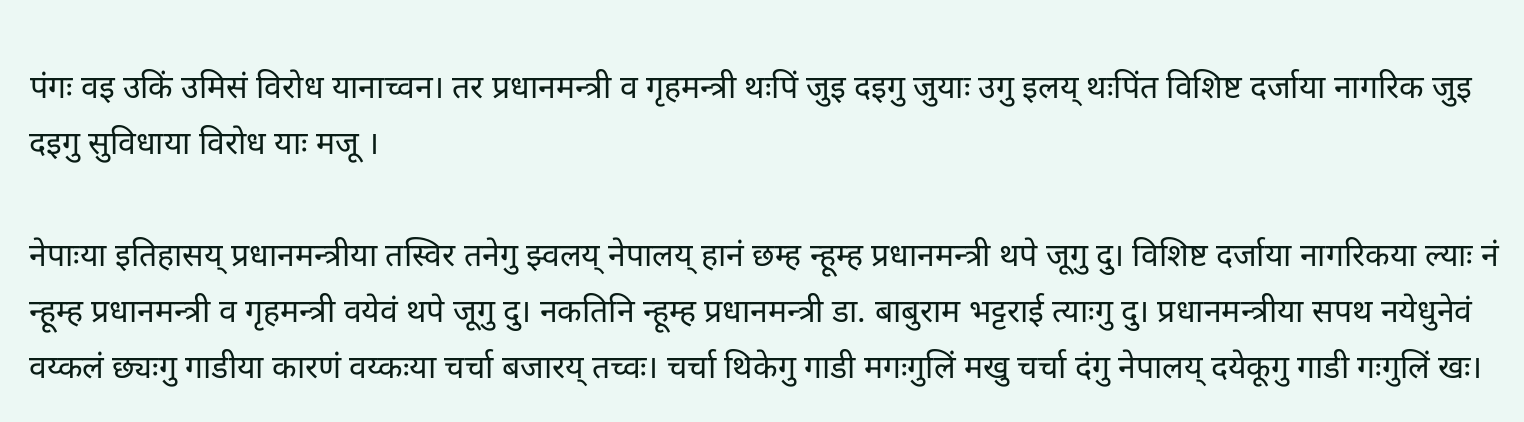पंगः वइ उकिं उमिसं विरोध यानाच्वन। तर प्रधानमन्त्री व गृहमन्त्री थःपिं जुइ दइगु जुयाः उगु इलय् थःपिंत विशिष्ट दर्जाया नागरिक जुइ दइगु सुविधाया विरोध याः मजू ।

नेपाःया इतिहासय् प्रधानमन्त्रीया तस्विर तनेगु झ्वलय् नेपालय् हानं छम्ह न्हूम्ह प्रधानमन्त्री थपे जूगु दु। विशिष्ट दर्जाया नागरिकया ल्याः नं न्हूम्ह प्रधानमन्त्री व गृहमन्त्री वयेवं थपे जूगु दु। नकतिनि न्हूम्ह प्रधानमन्त्री डा. बाबुराम भट्टराई त्याःगु दु। प्रधानमन्त्रीया सपथ नयेधुनेवं वय्कलं छ्यःगु गाडीया कारणं वय्कःया चर्चा बजारय् तच्वः। चर्चा थिकेगु गाडी मगःगुलिं मखु चर्चा दंगु नेपालय् दयेकूगु गाडी गःगुलिं खः।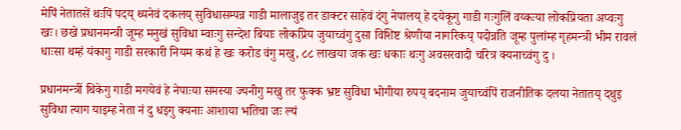मेपिं नेतातसें थःपिं पदय् थ्यनेवं दकलय् सुविधासम्पन्न गाडी मालाजुइ तर डाक्टर साहेवं दंगु नेपालय् हे दयेकूगु गाडी गःगुलिं वय्कःया लोकप्रियता अप्वःगु खः। छखे प्रधानमन्त्री जूम्ह मनुखं सुविधा म्वाःगु सन्देश बियाः लोकप्रिय जुयाच्वंगु दुसा विशिष्ट श्रेणीया नागरिकय् पदोन्नति जूम्ह पुलांम्ह गृहमन्त्री भीम रावलं धाःसा थम्हं यंकागु गाडी सरकारी नियम कथं हे खः करोड वंगु मखु, ८८ लाखया जक खः धकाः थःगु अवसरवादी चरित्र क्यनाच्वंगु दु ।

प्रधानमन्त्रीं थिकेगु गाडी मगयेवं हे नेपाःया समस्या ज्यनीगु मखु तर फुक्क भ्रष्ट सुविधा भोगीया रुपय् बदनाम जुयाच्वंपिं राजनीतिक दलया नेतातय् दथुइ सुविधा त्याग याइम्ह नेता नं दु धइगु क्यनाः आशाया भतिचा जः ल्यं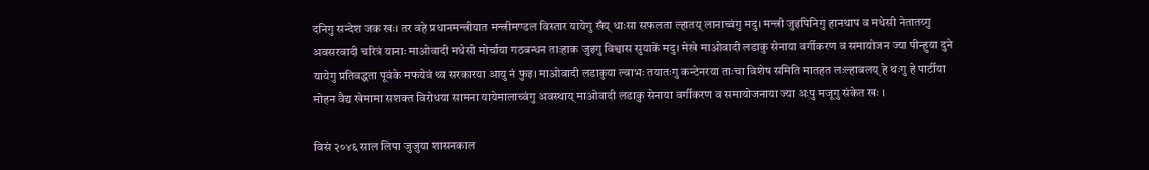दनिगु सन्देश जक खः। तर वहे प्रधानमन्त्रीयात मन्त्रीमण्डल विस्तार यायेगु खँय् धाःसा सफलता ल्हातय् लानाच्वंगु मदु। मन्त्री जुइपिनिगु हानथाप व मधेसी नेतातय्गु अवसरवादी चरित्रं यानाः माओवादी मधेसी मोर्चाया गठबन्धन ताःहाक जुइगु विश्वास सुयाकें मदु। मेखे माओवादी लडाकु सेनाया वर्गीकरण व समायोजन ज्या पीन्हुया दुने यायेगु प्रतिवद्धता पूवंके मफयेवं थ्व सरकारया आयु नं फुइ। माओवादी लडाकुया ल्वाभः तयातःगु कन्टेनरया ताःचा विशेष समिति मातहत लःल्हाबलय् हे थःगु हे पार्टीया मोहन वैद्य खेमामा सशक्त विरोधया सामना यायेमालाच्वंगु अवस्थाय् माओवादी लडाकु सेनाया वर्गीकरण व समायोजनाया ज्या अःपु मजूगु संकेत खः ।

विसं २०४६ साल लिपा जुजुया शासनकाल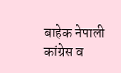बाहेक नेपाली कांग्रेस व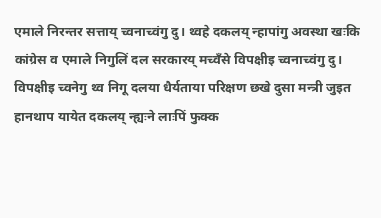एमाले निरन्तर सत्ताय् च्वनाच्वंगु दु। थ्वहे दकलय् न्हापांगु अवस्था खःकि कांग्रेस व एमाले निगुलिं दल सरकारय् मच्वँसे विपक्षीइ च्वनाच्वंगु दु। विपक्षीइ च्वनेगु थ्व निगू दलया धैर्यताया परिक्षण छखे दुसा मन्त्री जुइत हानथाप यायेत दकलय् न्ह्यःने लाःपिं फुक्क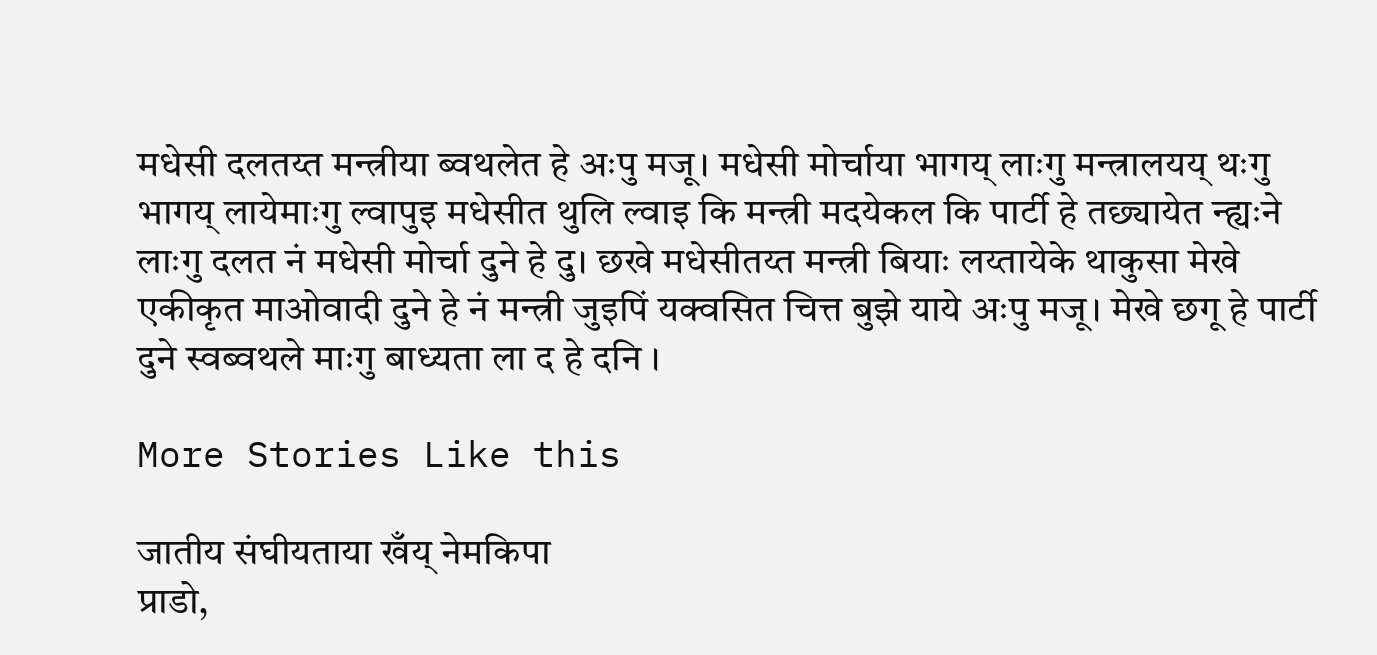मधेसी दलतय्त मन्त्रीया ब्वथलेत हे अःपु मजू। मधेसी मोर्चाया भागय् लाःगु मन्त्रालयय् थःगु भागय् लायेमाःगु ल्वापुइ मधेसीत थुलि ल्वाइ कि मन्त्री मदयेकल कि पार्टी हे तछ्यायेत न्ह्यःने लाःगु दलत नं मधेसी मोर्चा दुने हे दु। छखे मधेसीतय्त मन्त्री बियाः लय्तायेके थाकुसा मेखे एकीकृत माओवादी दुने हे नं मन्त्री जुइपिं यक्वसित चित्त बुझे याये अःपु मजू। मेखे छगू हे पार्टी दुने स्वब्वथले माःगु बाध्यता ला द हे दनि ।

More Stories Like this

जातीय संघीयताया खँय् नेमकिपा
प्राडो,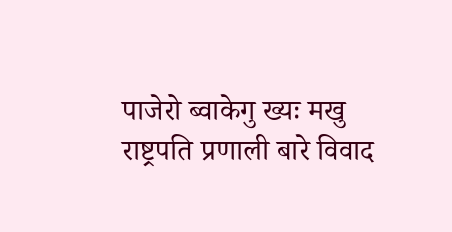पाजेरो ब्वाकेगु ख्यः मखु
राष्ट्रपति प्रणाली बारे विवाद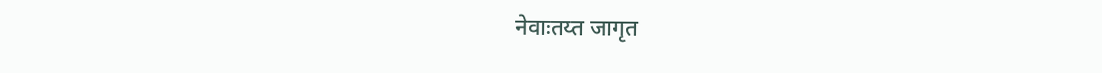नेवाःतय्त जागृत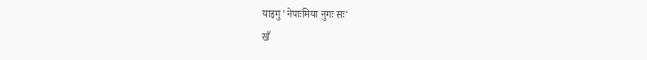याइगु 'नेपाःमिया नुगः सः'
खँ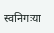स्वनिगःया